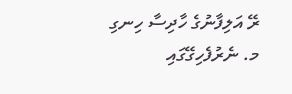ރޭ އަލިފާނުގެ ހާދިސާ ހިނގި މ. ނެރުފެހިގޭގައި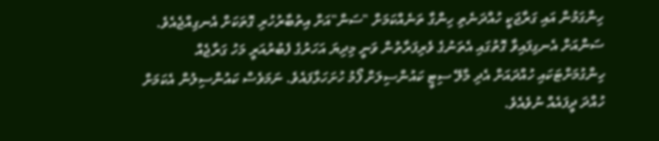ހިންގަމުން އައި ގަރާޖަކީ ހުއްދަނެތި ހިންގާ ތަނެއްކަމަށް "ސަން"އަށް އިތުބާރުހުރި ގޮތަކަށް އެނގިއްޖެއެވެ.
ސަންއަށް އެނގިފައިވާ ގޮތުގައި އެތަނުގެ ވެރިފަރާތުން ވަނީ މިދިޔަ އަހަރުގެ ފެބުރުއަރީ މަހު ގަރާޖެއް ހިންގުމަށްޓަކައި ހުއްދައަށް އެދި މާލޭ ސިޓީ ކައުންސިލަށް ފޯމު ހުށަހަޅާފައެވެ. ނަމަވެސް ކައުންސިލުން އެކަމަށް ހުއްދަ ދީފައެއް ނުވެއެވެ.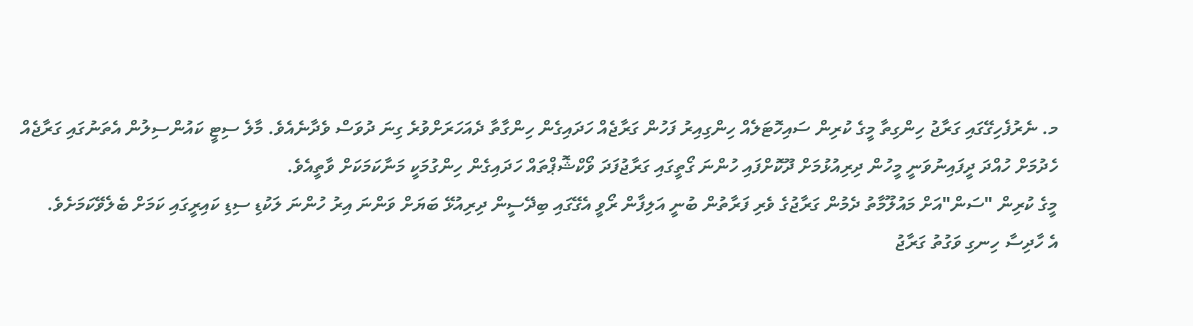މ. ނެރުފެހިގޭގައި ގަރާޖު ހިންގިތާ މީގެ ކުރިން ސައިހޮޓަލެއް ހިންގިއިރު ފަހުން ގަރާޖެއް ހަދައިގެން ހިންގާތާ ދެއަހަރަށްވުރެ ގިނަ ދުވަސް ވެދާނެއެވެ. މާލެ ސިޓީ ކައުންސިލުން އެތަނުގައި ގަރާޖެއް ހެދުމަށް ހުއްދަ ދީފައިނުވަނީ މީހުން ދިރިއުޅުމަށް ދޫކޮށްފައި ހުންނަ ގޯތީގައި ގަރާޖުފަދަ ވޯކްޝޮޕްތައް ހަދައިގެން ހިންގުމަކީ މަނާކަމަކަށް ވާތީއެވެ.
މީގެ ކުރިން "ސަން"އަށް މައުލޫމާތު ދެމުން ގަރާޖުގެ ވެރި ފަރާތުން ބުނީ އަލިފާން ރޯވީ އެގޭގައި ބިދޭސީން ދިރިއުޅޭ ބަޔަށް ވަންނަ އިރު ހުންނަ ލަކުޑި ސިޑި ކައިރީގައި ކަމަށް ބެލެވޭކަމަށެވެ.
އެ ހާދިސާ ހިނގި ވަގުތު ގަރާޖު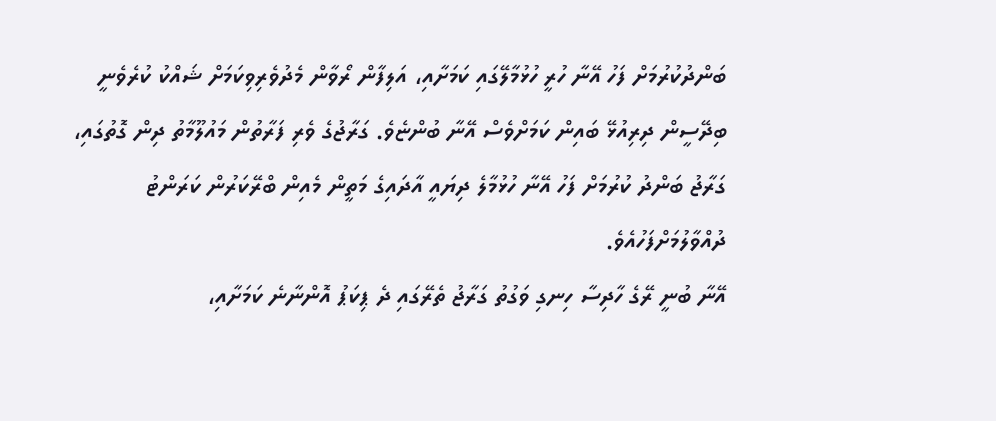ބަންދުކުރުމަށް ފަހު އޭނާ ހުރީ ހުޅުމާލޭގައި ކަމަށާއި، އަލިފާން ރޯވާން މެދުވެރިވިކަމަށް ޝައްކު ކުރެވެނީ ބިދޭސީން ދިރިއުޅޭ ބައިން ކަމަށްވެސް އޭނާ ބުންޏެވެ. ގަރާޖުގެ ވެރި ފަރާތުން މައުލޫމާތު ދިން ގޮތުގައި، ގަރާޖު ބަންދު ކުރުމަށް ފަހު އޭނާ ހުޅުމާލެ ދިޔައީ އާދައިގެ މަތީން މެއިން ބްރޭކަރުން ކަރަންޓު ދުއްވާލުމަށްފަހުއެވެ.
އޭނާ ބުނީ ރޭގެ ހާދިސާ ހިނގި ވަގުތު ގަރާޖު ތެރޭގައި ދެ ޕިކަޕު އޮންނާނެ ކަމަށާއި،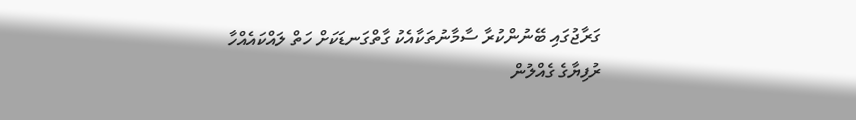ގަރާޖުގައި ބޭނުންކުރާ ސާމާނުތަކާއެކު ގާތްގަނޑަކަށް ހަތް ލައްކައެއްހާ ރުފިޔާގެ ގެއްލުން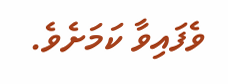ވެފައިވާ ކަމަށެވެ.